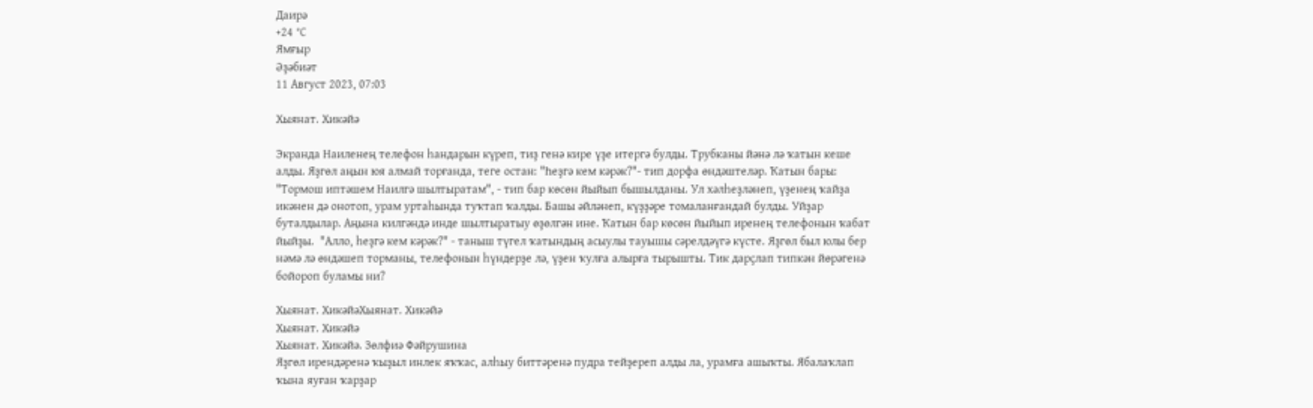Даирә
+24 °С
Ямғыр
Әҙәбиәт
11 Август 2023, 07:03

Хыянат. Хикәйә

Экранда Наиленең телефон һандарын күреп, тиҙ генә кире үҙе итергә булды. Трубканы йәнә лә ҡатын кеше алды. Яҙгөл аңын юя алмай торғанда, теге остан: "Һеҙгә кем кәрәк?"- тип дорфа өндәштеләр. Ҡатын бары: "Тормош иптәшем Наилгә шылтыратам", - тип бар көсөн йыйып бышылданы. Ул хәлһеҙләнеп, үҙенең ҡайҙа икәнен дә онотоп, урам уртаһында туҡтап ҡалды. Башы әйләнеп, күҙҙәре томаланғандай булды. Уйҙар буталдылар. Аңына килгәндә инде шылтыратыу өҙөлгән ине. Ҡатын бар көсөн йыйып иренең телефонын ҡабат йыйҙы.  "Алло, һеҙгә кем кәрәк?" - таныш түгел ҡатындың асыулы тауышы сәрелдәүгә күсте. Яҙгөл был юлы бер нәмә лә өндәшеп торманы, телефонын һүндерҙе лә, үҙен ҡулға алырға тырышты. Тик дарҫлап типкән йөрәгенә бойороп буламы ни?

Хыянат. ХикәйәХыянат. Хикәйә
Хыянат. Хикәйә
Хыянат. Хикәйә. Зөлфиә Фәйрушина
Яҙгөл ирендәренә ҡыҙыл инлек яҡҡас, алһыу биттәренә пудра тейҙереп алды ла, урамға ашыҡты. Ябалаҡлап ҡына яуған ҡарҙар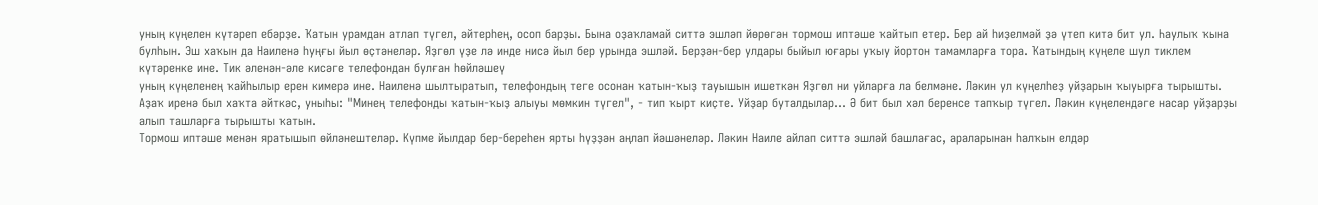уның күңелен күтәреп ебәрҙе. Ҡатын урамдан атлап түгел, әйтерһең, осоп барҙы. Бына оҙаҡламай ситтә эшләп йөрөгән тормош иптәше ҡайтып етер. Бер ай һиҙелмәй ҙә үтеп китә бит ул. Һаулыҡ ҡына булһын. Эш хаҡын да Наиленә һуңғы йыл өҫтәнеләр. Яҙгөл үҙе лә инде нисә йыл бер урында эшләй. Берҙән-бер улдары быйыл юғары уҡыу йортон тамамларға тора. Ҡатындың күңеле шул тиклем күтәренке ине. Тик әленән-әле кисәге телефондан булған һөйләшеү
уның күңеленең ҡайһылыр ерен кимерә ине. Наиленә шылтыратып, телефондың теге осонан ҡатын-ҡыҙ тауышын ишеткән Яҙгөл ни уйларға ла белмәне. Ләкин ул күңелһеҙ уйҙарын ҡыуырға тырышты. Аҙаҡ иренә был хаҡта әйткәс, уныһы: "Минең телефонды ҡатын-ҡыҙ алыуы мөмкин түгел", - тип ҡырт киҫте. Уйҙар буталдылар... Ә бит был хәл беренсе тапҡыр түгел. Ләкин күңелендәге насар уйҙарҙы алып ташларға тырышты ҡатын.
Тормош иптәше менән яратышып өйләнештеләр. Күпме йылдар бер-береһен ярты һүҙҙән аңлап йәшәнеләр. Ләкин Наиле айлап ситтә эшләй башлағас, араларынан һалҡын елдәр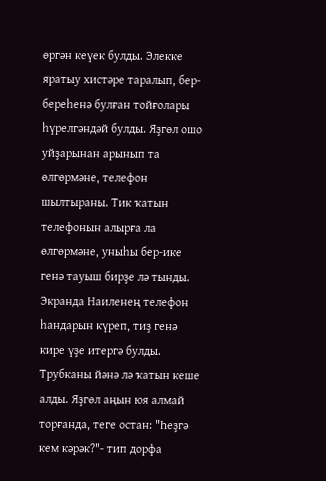өргән кеүек булды. Элекке яратыу хистәре таралып, бер-береһенә булған тойғолары һүрелгәндәй булды. Яҙгөл ошо уйҙарынан арынып та өлгөрмәне, телефон шылтыраны. Тик ҡатын телефонын алырға ла өлгөрмәне, уныһы бер-ике генә тауыш бирҙе лә тынды. Экранда Наиленең телефон һандарын күреп, тиҙ генә кире үҙе итергә булды. Трубканы йәнә лә ҡатын кеше алды. Яҙгөл аңын юя алмай торғанда, теге остан: "Һеҙгә кем кәрәк?"- тип дорфа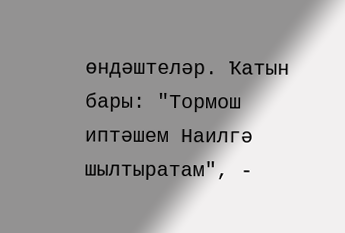өндәштеләр. Ҡатын бары: "Тормош иптәшем Наилгә шылтыратам", -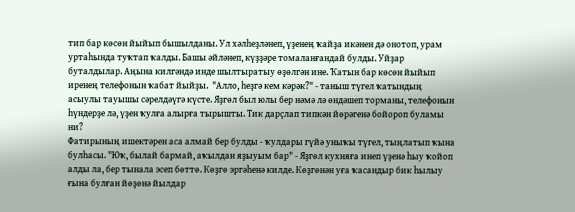тип бар көсөн йыйып бышылданы. Ул хәлһеҙләнеп, үҙенең ҡайҙа икәнен дә онотоп, урам уртаһында туҡтап ҡалды. Башы әйләнеп, күҙҙәре томаланғандай булды. Уйҙар буталдылар. Аңына килгәндә инде шылтыратыу өҙөлгән ине. Ҡатын бар көсөн йыйып иренең телефонын ҡабат йыйҙы.  "Алло, һеҙгә кем кәрәк?" - таныш түгел ҡатындың асыулы тауышы сәрелдәүгә күсте. Яҙгөл был юлы бер нәмә лә өндәшеп торманы, телефонын һүндерҙе лә, үҙен ҡулға алырға тырышты. Тик дарҫлап типкән йөрәгенә бойороп буламы ни?
Фатирының ишектәрен аса алмай бер булды - ҡулдары гүйә уныҡы түгел, тыңлатып ҡына булһасы. "Юҡ, былай бармай, аҡылдан яҙыуым бар" - Яҙгөл кухняға инеп үҙенә һыу ҡойоп алды ла, бер тынала эсеп бөттө. Көҙгө эргәһенә килде. Көҙгөнән уға ҡасандыр бик һылыу ғына булған йөҙөнә йылдар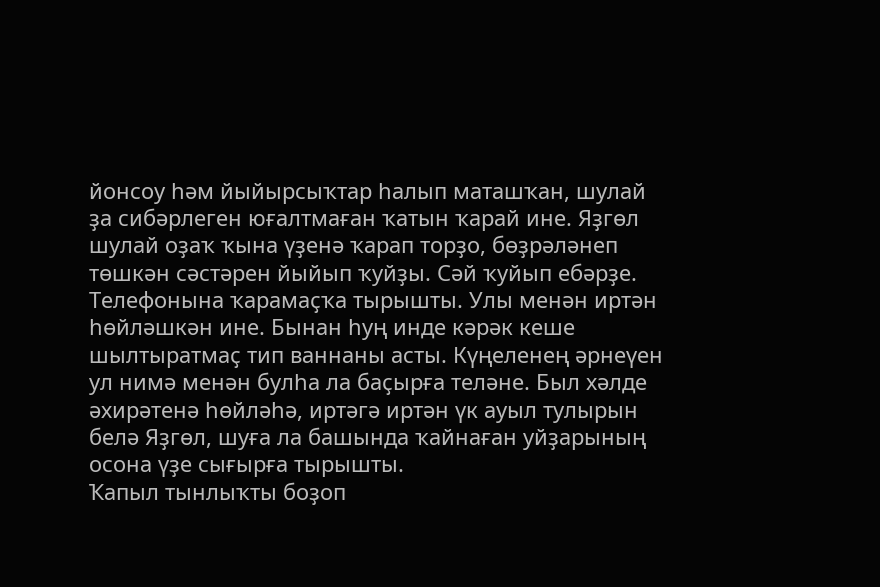йонсоу һәм йыйырсыҡтар һалып маташҡан, шулай ҙа сибәрлеген юғалтмаған ҡатын ҡарай ине. Яҙгөл шулай оҙаҡ ҡына үҙенә ҡарап торҙо, бөҙрәләнеп төшкән сәстәрен йыйып ҡуйҙы. Сәй ҡуйып ебәрҙе. Телефонына ҡарамаҫҡа тырышты. Улы менән иртән һөйләшкән ине. Бынан һуң инде кәрәк кеше шылтыратмаҫ тип ваннаны асты. Күңеленең әрнеүен ул нимә менән булһа ла баҫырға теләне. Был хәлде әхирәтенә һөйләһә, иртәгә иртән үк ауыл тулырын белә Яҙгөл, шуға ла башында ҡайнаған уйҙарының осона үҙе сығырға тырышты.
Ҡапыл тынлыҡты боҙоп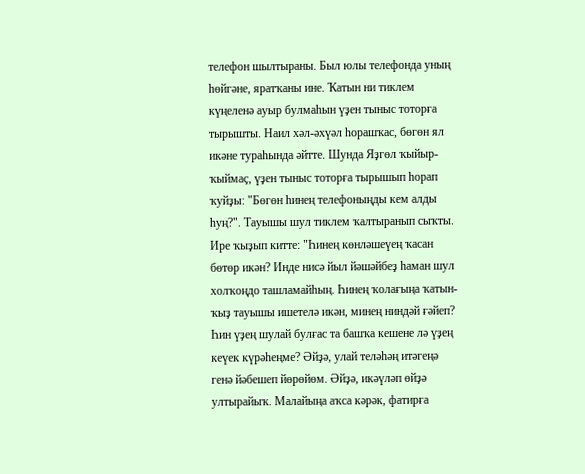телефон шылтыраны. Был юлы телефонда уның һөйгәне, яратҡаны ине. Ҡатын ни тиклем күңеленә ауыр булмаһын үҙен тыныс тоторға тырышты. Наил хәл-әхүәл һорашҡас, бөгөн ял икәне тураһында әйтте. Шунда Яҙгөл ҡыйыр-ҡыймаҫ, үҙен тыныс тоторға тырышып һорап ҡуйҙы: "Бөгөн һинең телефоныңды кем алды һуң?". Тауышы шул тиклем ҡалтыранып сыҡты. Ире ҡыҙып китте: "Һинең көнләшеүең ҡасан бөтөр икән? Инде нисә йыл йәшәйбеҙ һаман шул холҡоңдо ташламайһың. Һинең ҡолағыңа ҡатын-ҡыҙ тауышы ишетелә икән, минең ниндәй ғәйеп? Һин үҙең шулай булғас та башҡа кешене лә үҙең кеүек күрәһеңме? Әйҙә, улай теләһәң итәгеңә генә йәбешеп йөрөйөм. Әйҙә, икәүләп өйҙә ултырайыҡ. Малайыңа аҡса кәрәк, фатирға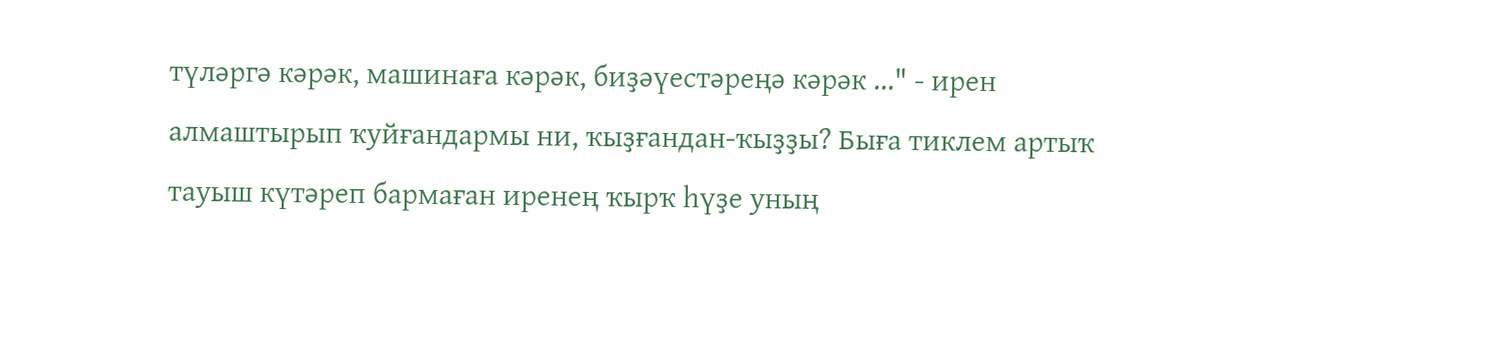түләргә кәрәк, машинаға кәрәк, биҙәүестәреңә кәрәк ..." - ирен алмаштырып ҡуйғандармы ни, ҡыҙғандан-ҡыҙҙы? Быға тиклем артыҡ тауыш күтәреп бармаған иренең ҡырҡ һүҙе уның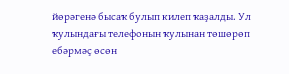йөрәгенә бысаҡ булып килеп ҡаҙалды. Ул ҡулындағы телефонын ҡулынан төшөрөп ебәрмәҫ өсөн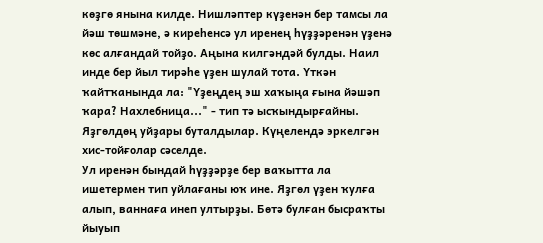көҙгө янына килде. Нишләптер күҙенән бер тамсы ла йәш төшмәне, ә киреһенсә ул иренең һүҙҙәренән үҙенә көс алғандай тойҙо. Аңына килгәндәй булды. Наил инде бер йыл тирәһе үҙен шулай тота. Үткән ҡайтҡанында ла: "Үҙеңдең эш хаҡыңа ғына йәшәп ҡара? Нахлебница..." - тип тә ысҡындырғайны. Яҙгөлдөң уйҙары буталдылар. Күңелендә эркелгән хис-тойғолар сәселде.
Ул иренән бындай һүҙҙәрҙе бер ваҡытта ла ишетермен тип уйлағаны юҡ ине. Яҙгөл үҙен ҡулға алып, ваннаға инеп ултырҙы. Бөтә булған бысраҡты йыуып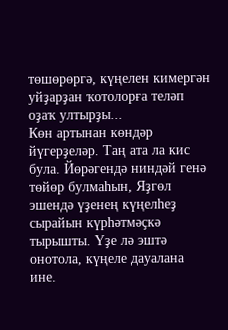төшөрөргә, күңелен кимергән уйҙарҙан ҡотолорға теләп оҙаҡ ултырҙы...
Көн артынан көндәр йүгерҙеләр. Таң ата ла кис була. Йөрәгендә ниндәй генә төйөр булмаһын, Яҙгөл эшендә үҙенең күңелһеҙ сырайын күрһәтмәҫкә тырышты. Үҙе лә эштә онотола, күңеле дауалана ине.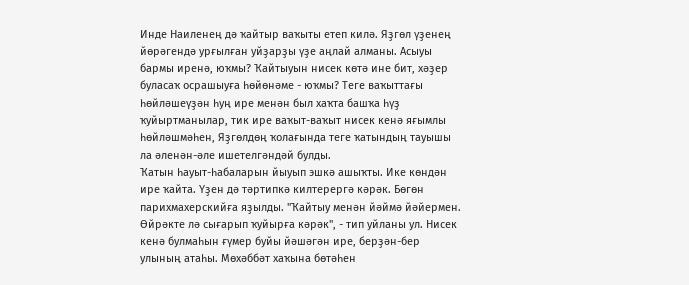Инде Наиленең дә ҡайтыр ваҡыты етеп килә. Яҙгөл үҙенең йөрәгендә урғылған уйҙарҙы үҙе аңлай алманы. Асыуы бармы иренә, юҡмы? Ҡайтыуын нисек көтә ине бит, хәҙер буласаҡ осрашыуға һөйөнәме - юҡмы? Теге ваҡыттағы һөйләшеүҙән һуң ире менән был хаҡта башҡа һүҙ ҡуйыртманылар, тик ире ваҡыт-ваҡыт нисек кенә яғымлы һөйләшмәһен, Яҙгөлдөң ҡолағында теге ҡатындың тауышы ла әленән-әле ишетелгәндәй булды.
Ҡатын һауыт-һабаларын йыуып эшкә ашыҡты. Ике көндән ире ҡайта. Үҙен дә тәртипкә килтерергә кәрәк. Бөгөн парихмахерскийға яҙылды. "Ҡайтыу менән йәймә йәйермен. Өйрәкте лә сығарып ҡуйырға кәрәк", - тип уйланы ул. Нисек кенә булмаһын ғүмер буйы йәшәгән ире, берҙән-бер улының атаһы. Мөхәббәт хаҡына бөтәһен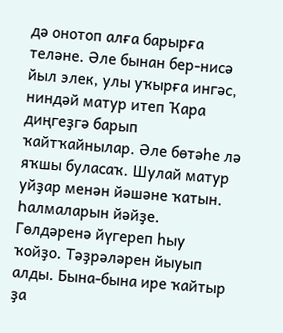дә онотоп алға барырға теләне. Әле бынан бер-нисә йыл элек, улы уҡырға ингәс, ниндәй матур итеп Ҡара диңгеҙгә барып ҡайтҡайнылар. Әле бөтәһе лә яҡшы буласаҡ. Шулай матур уйҙар менән йәшәне ҡатын. Һалмаларын йәйҙе. Гөлдәренә йүгереп һыу ҡойҙо. Тәҙрәләрен йыуып алды. Бына-бына ире ҡайтыр ҙа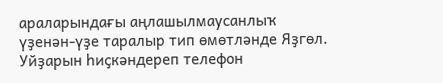араларындағы аңлашылмаусанлыҡ үҙенән-үҙе таралыр тип өмөтләнде Яҙгөл. Уйҙарын һиҫкәндереп телефон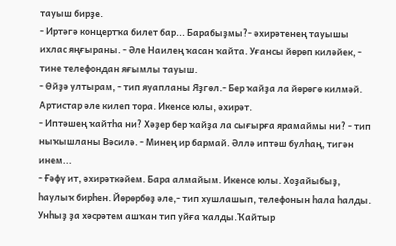тауыш бирҙе.
- Иртәгә концертҡа билет бар... Барабыҙмы?- әхирәтенең тауышы ихлас яңғыраны. - Әле Наилең ҡасан ҡайта. Уғансы йөрөп киләйек, - тине телефондан яғымлы тауыш.
- Өйҙә ултырам, - тип яуапланы Яҙгөл.- Бер ҡайҙа ла йөрөгө килмәй. Артистар әле килеп тора. Икенсе юлы, әхирәт.
- Иптәшең ҡайтһа ни? Хәҙер бер ҡайҙа ла сығырға ярамаймы ни? - тип ныҡышланы Вәсилә. - Минең ир бармай. Әллә иптәш булһаң, тигән инем...
- Ғәфү ит, әхирәткәйем. Бара алмайым. Икенсе юлы. Хоҙайыбыҙ, һаулыҡ бирһен. Йөрөрбөҙ әле,- тип хушлашып, телефонын һала һалды. Унһыҙ ҙа хәсрәтем ашҡан тип уйға ҡалды.Ҡайтыр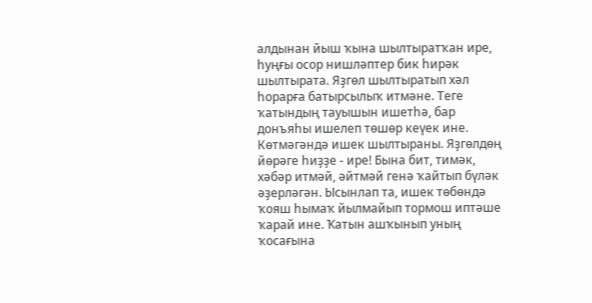алдынан йыш ҡына шылтыратҡан ире, һуңғы осор нишләптер бик һирәк шылтырата. Яҙгөл шылтыратып хәл һорарға батырсылыҡ итмәне. Теге ҡатындың тауышын ишетһә, бар донъяһы ишелеп төшөр кеүек ине.
Көтмәгәндә ишек шылтыраны. Яҙгөлдөң йөрәге һиҙҙе - ире! Бына бит, тимәк, хәбәр итмәй, әйтмәй генә ҡайтып бүләк әҙерләгән. Ысынлап та, ишек төбөндә ҡояш һымаҡ йылмайып тормош иптәше ҡарай ине. Ҡатын ашҡынып уның ҡосағына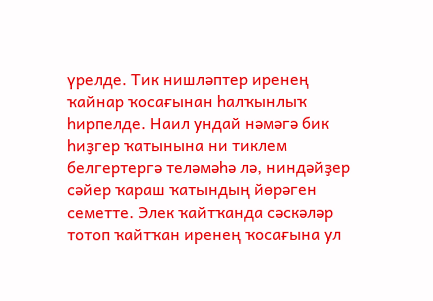үрелде. Тик нишләптер иренең ҡайнар ҡосағынан һалҡынлыҡ һирпелде. Наил ундай нәмәгә бик һиҙгер ҡатынына ни тиклем белгертергә теләмәһә лә, ниндәйҙер сәйер ҡараш ҡатындың йөрәген семетте. Элек ҡайтҡанда сәскәләр тотоп ҡайтҡан иренең ҡосағына ул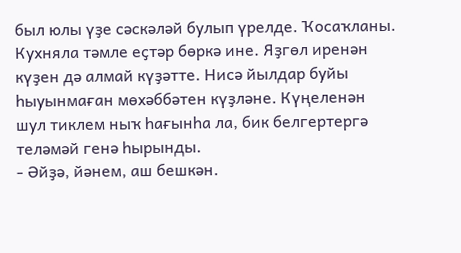был юлы үҙе сәскәләй булып үрелде. Ҡосаҡланы. Кухняла тәмле еҫтәр бөркә ине. Яҙгөл иренән күҙен дә алмай күҙәтте. Нисә йылдар буйы һыуынмаған мөхәббәтен күҙләне. Күңеленән шул тиклем ныҡ һағынһа ла, бик белгертергә теләмәй генә һырынды.
- Әйҙә, йәнем, аш бешкән.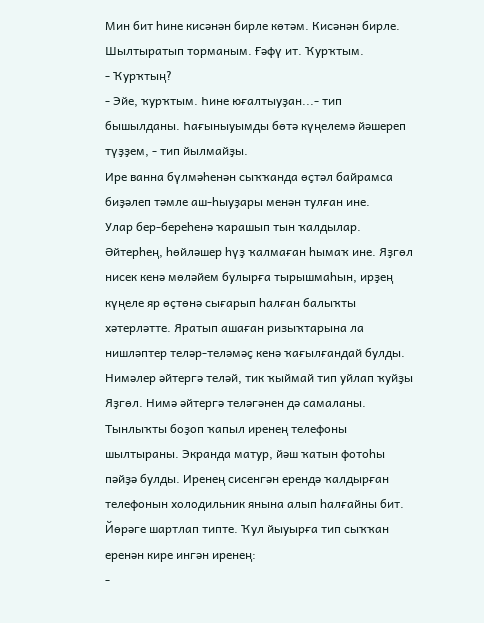Мин бит һине кисәнән бирле көтәм. Кисәнән бирле. Шылтыратып торманым. Ғәфү ит. Ҡурҡтым.
- Ҡурҡтың?
- Эйе, ҡурҡтым. Һине юғалтыуҙан...- тип бышылданы. Һағыныуымды бөтә күңелемә йәшереп түҙҙем, - тип йылмайҙы.
Ире ванна бүлмәһенән сыҡҡанда өҫтәл байрамса биҙәлеп тәмле аш-һыуҙары менән тулған ине.
Улар бер-береһенә ҡарашып тын ҡалдылар. Әйтерһең, һөйләшер һүҙ ҡалмаған һымаҡ ине. Яҙгөл нисек кенә мөләйем булырға тырышмаһын, ирҙең күңеле яр өҫтөнә сығарып һалған балыҡты хәтерләтте. Яратып ашаған ризыҡтарына ла нишләптер теләр-теләмәҫ кенә ҡағылғандай булды. Нимәлер әйтергә теләй, тик ҡыймай тип уйлап ҡуйҙы Яҙгөл. Нимә әйтергә теләгәнен дә самаланы.
Тынлыҡты боҙоп ҡапыл иренең телефоны шылтыраны. Экранда матур, йәш ҡатын фотоһы пәйҙә булды. Иренең сисенгән ерендә ҡалдырған телефонын холодильник янына алып һалғайны бит. Йөрәге шартлап типте. Ҡул йыуырға тип сыҡҡан еренән кире ингән иренең:
-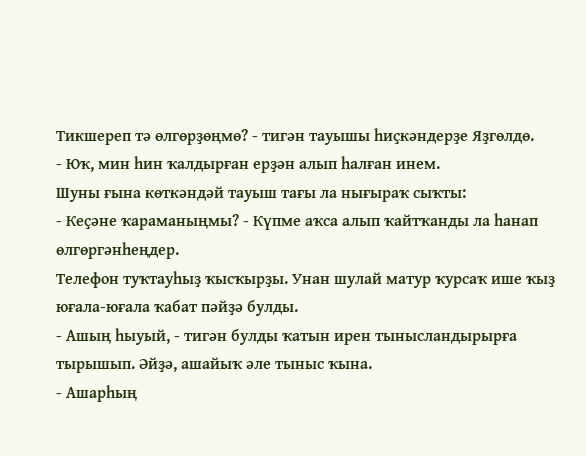Тикшереп тә өлгөрҙөңмө? - тигән тауышы һиҫкәндерҙе Яҙгөлдө.
- Юҡ, мин һин ҡалдырған ерҙән алып һалған инем.
Шуны ғына көткәндәй тауыш тағы ла нығыраҡ сыҡты:
- Кеҫәне ҡараманыңмы? - Күпме аҡса алып ҡайтҡанды ла һанап өлгөргәнһеңдер.
Телефон туҡтауһыҙ ҡысҡырҙы. Унан шулай матур ҡурсаҡ ише ҡыҙ юғала-юғала ҡабат пәйҙә булды.
- Ашың һыуый, - тигән булды ҡатын ирен тынысландырырға тырышып. Әйҙә, ашайыҡ әле тыныс ҡына.
- Ашарһың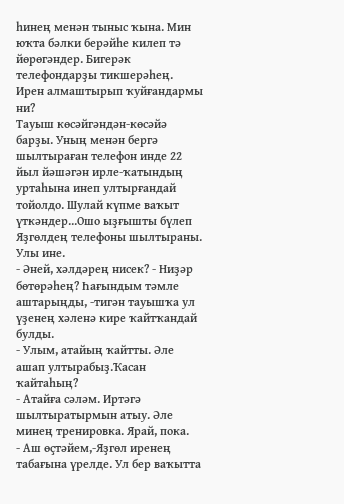һинең менән тыныс ҡына. Мин юҡта бәлки берәйһе килеп тә йөрөгәндер. Бигерәк телефондарҙы тикшерәһең.
Ирен алмаштырып ҡуйғандармы ни?
Тауыш көсәйгәндән-көсәйә барҙы. Уның менән бергә шылтыраған телефон инде 22 йыл йәшәгән ирле-ҡатындың уртаһына инеп ултырғандай тойолдо. Шулай күпме ваҡыт үткәндер...Ошо ыҙғышты бүлеп Яҙгөлдең телефоны шылтыраны. Улы ине.
- Әней, хәлдәрең нисек? - Ниҙәр бөтөрәһең? Һағындым тәмле аштарыңды, -тигән тауышҡа ул үҙенең хәленә кире ҡайтҡандай булды.
- Улым, атайың ҡайтты. Әле ашап ултырабыҙ.Ҡасан ҡайтаһың?
- Атайға сәләм. Иртәгә шылтыратырмын атыу. Әле минең тренировка. Ярай, пока.
- Аш өҫтәйем,-Яҙгөл иренең табағына үрелде. Ул бер ваҡытта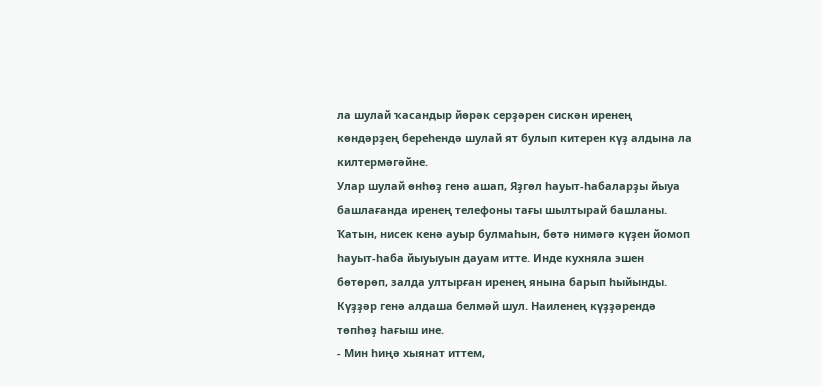ла шулай ҡасандыр йөрәк серҙәрен сискән иренең көндәрҙең береһендә шулай ят булып китерен күҙ алдына ла килтермәгәйне.
Улар шулай өнһөҙ генә ашап, Яҙгөл һауыт-һабаларҙы йыуа башлағанда иренең телефоны тағы шылтырай башланы. Ҡатын, нисек кенә ауыр булмаһын, бөтә нимәгә күҙен йомоп һауыт-һаба йыуыуын дауам итте. Инде кухняла эшен бөтөрөп, залда ултырған иренең янына барып һыйынды. Күҙҙәр генә алдаша белмәй шул. Наиленең күҙҙәрендә төпһөҙ һағыш ине.
- Мин һиңә хыянат иттем,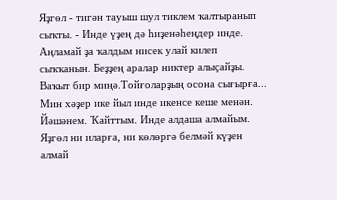Яҙгөл - тигән тауыш шул тиклем ҡалтыранып сыҡты. - Инде үҙең дә һиҙенәһеңдер инде. Аңламай ҙа ҡалдым нисек улай килеп сыҡҡанын. Беҙҙең аралар никтер алыҫайҙы. Ваҡыт бир миңә.Тойғоларҙың осона сығырға... Мин хәҙер ике йыл инде икенсе кеше менән. Йәшәнем. Ҡайттым. Инде алдаша алмайым.
Яҙгөл ни иларға, ни көлөргә белмәй күҙен алмай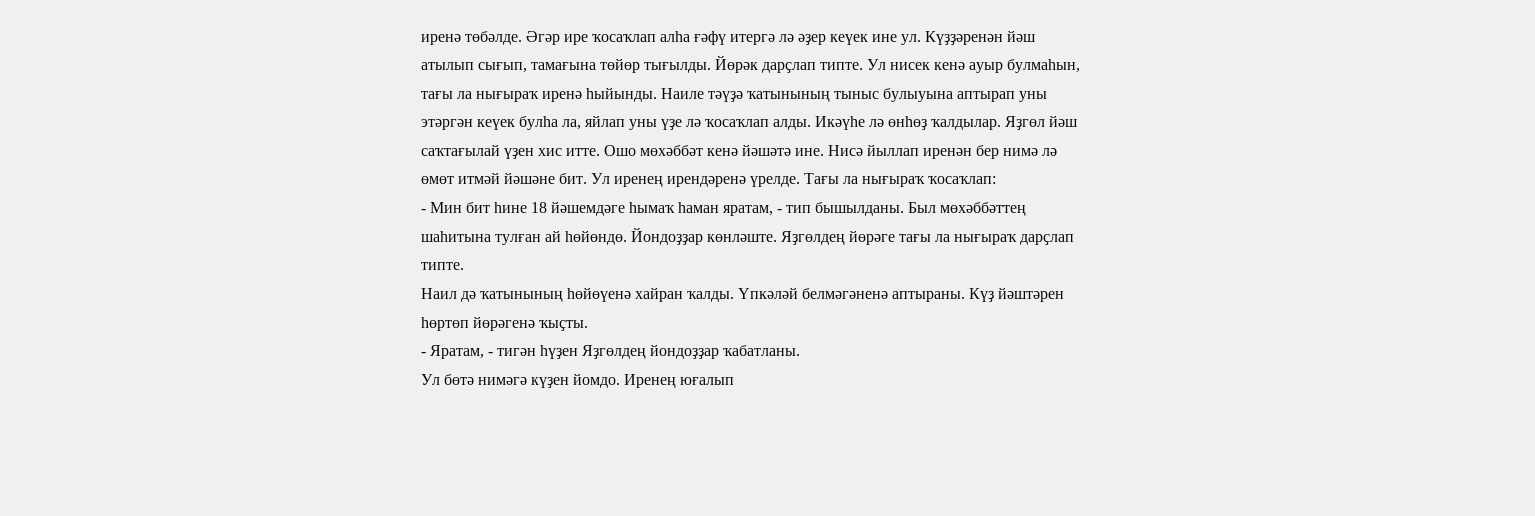иренә төбәлде. Әгәр ире ҡосаҡлап алһа ғәфү итергә лә әҙер кеүек ине ул. Күҙҙәренән йәш атылып сығып, тамағына төйөр тығылды. Йөрәк дарҫлап типте. Ул нисек кенә ауыр булмаһын, тағы ла нығыраҡ иренә һыйынды. Наиле тәүҙә ҡатынының тыныс булыуына аптырап уны этәргән кеүек булһа ла, яйлап уны үҙе лә ҡосаҡлап алды. Икәүһе лә өнһөҙ ҡалдылар. Яҙгөл йәш саҡтағылай үҙен хис итте. Ошо мөхәббәт кенә йәшәтә ине. Нисә йыллап иренән бер нимә лә өмөт итмәй йәшәне бит. Ул иренең ирендәренә үрелде. Тағы ла нығыраҡ ҡосаҡлап:
- Мин бит һине 18 йәшемдәге һымаҡ һаман яратам, - тип бышылданы. Был мөхәббәттең шаһитына тулған ай һөйөндө. Йондоҙҙар көнләште. Яҙгөлдең йөрәге тағы ла нығыраҡ дарҫлап типте.
Наил дә ҡатынының һөйөүенә хайран ҡалды. Үпкәләй белмәгәненә аптыраны. Күҙ йәштәрен һөртөп йөрәгенә ҡыҫты.
- Яратам, - тигән һүҙен Яҙгөлдең йондоҙҙар ҡабатланы.
Ул бөтә нимәгә күҙен йомдо. Иренең юғалып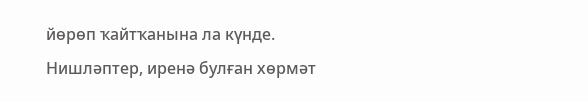йөрөп ҡайтҡанына ла күнде. Нишләптер, иренә булған хөрмәт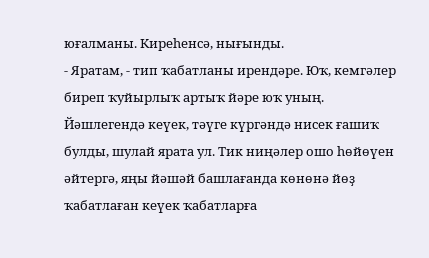юғалманы. Киреһенсә, нығынды.
- Яратам, - тип ҡабатланы ирендәре. Юҡ, кемгәлер биреп ҡуйырлыҡ артыҡ йәре юҡ уның. Йәшлегендә кеүек, тәүге күргәндә нисек ғашиҡ булды, шулай ярата ул. Тик ниңәлер ошо һөйөүен әйтергә, яңы йәшәй башлағанда көнөнә йөҙ ҡабатлаған кеүек ҡабатларға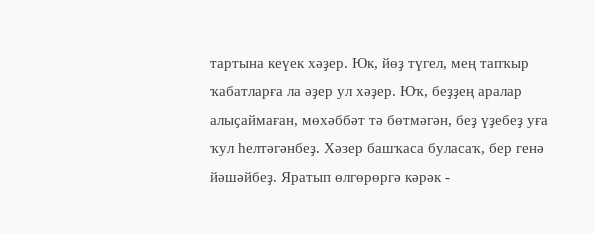тартына кеүек хәҙер. Юк, йөҙ түгел, мең тапҡыр ҡабатларға ла әҙер ул хәҙер. Юҡ, беҙҙең аралар алыҫаймаған, мөхәббәт тә бөтмәгән, беҙ үҙебеҙ уға ҡул һелтәгәнбеҙ. Хәзер башҡаса буласаҡ, бер генә йәшәйбеҙ. Яратып өлгөрөргә кәрәк -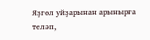Яҙгөл уйҙарынан арынырға теләп,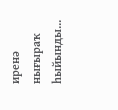иренә нығыраҡ һыйынды...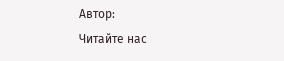Автор:
Читайте нас